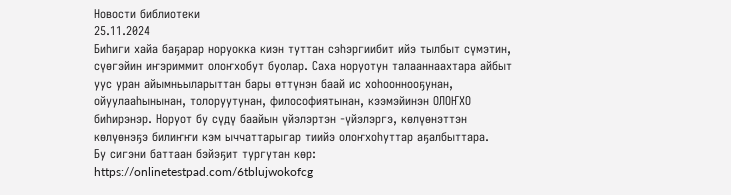Новости библиотеки
25.11.2024
Биһиги хайа баҕарар норуокка киэн туттан сэһэргиибит ийэ тылбыт сүмэтин, сүөгэйин иҥэриммит олоҥхобут буолар. Саха норуотун талааннаахтара айбыт уус уран айымньыларыттан бары өттүнэн баай ис хоһооннооҕунан, ойуулааһынынан, толоруутунан, философиятынан, кээмэйинэн ОЛОҤХО биһирэнэр. Норуот бу сүдү баайын үйэлэртэн -үйэлэргэ, көлүөнэттэн көлүөнэҕэ билиҥҥи кэм ыччаттарыгар тиийэ олоҥхоһуттар аҕалбыттара.
Бу сигэни баттаан бэйэҕит тургутан көр: https://onlinetestpad.com/6tblujwokofcg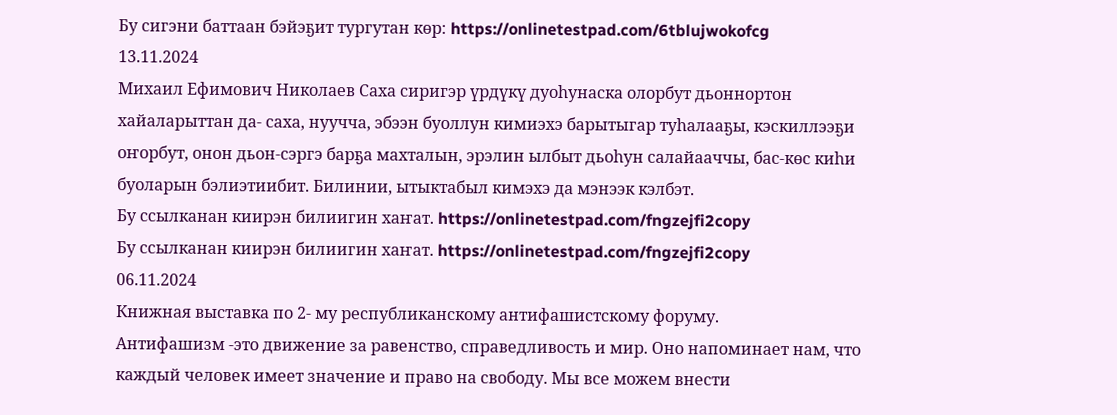Бу сигэни баттаан бэйэҕит тургутан көр: https://onlinetestpad.com/6tblujwokofcg
13.11.2024
Михаил Ефимович Николаев Саха сиригэр үрдүкү дуоһунаска олорбут дьоннортон хайаларыттан да- саха, нуучча, эбээн буоллун кимиэхэ барытыгар туһалааҕы, кэскиллээҕи оҥорбут, онон дьон-сэргэ барҕа махталын, эрэлин ылбыт дьоһун салайааччы, бас-көс киһи буоларын бэлиэтиибит. Билинии, ытыктабыл кимэхэ да мэнээк кэлбэт.
Бу ссылканан киирэн билиигин хаҥат. https://onlinetestpad.com/fngzejfi2copy
Бу ссылканан киирэн билиигин хаҥат. https://onlinetestpad.com/fngzejfi2copy
06.11.2024
Книжная выставка по 2- му республиканскому антифашистскому форуму.
Антифашизм -это движение за равенство, справедливость и мир. Оно напоминает нам, что каждый человек имеет значение и право на свободу. Мы все можем внести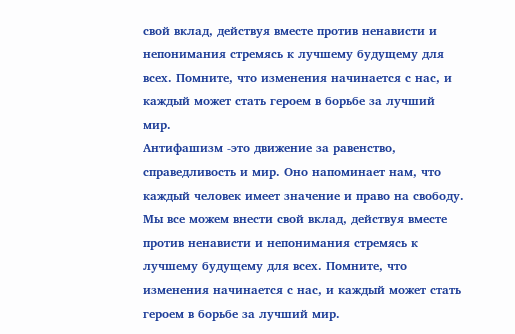свой вклад, действуя вместе против ненависти и непонимания стремясь к лучшему будущему для всех. Помните, что изменения начинается с нас, и каждый может стать героем в борьбе за лучший мир.
Антифашизм -это движение за равенство, справедливость и мир. Оно напоминает нам, что каждый человек имеет значение и право на свободу. Мы все можем внести свой вклад, действуя вместе против ненависти и непонимания стремясь к лучшему будущему для всех. Помните, что изменения начинается с нас, и каждый может стать героем в борьбе за лучший мир.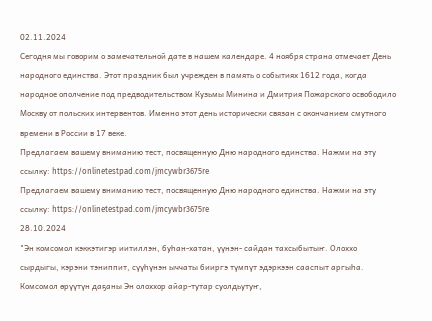02.11.2024
Сегодня мы говорим о замечательной дате в нашем календаре. 4 ноября страна отмечает День народного единства. Этот праздник был учрежден в память о событиях 1612 года, когда народное ополчение под предводительством Кузьмы Минина и Дмитрия Пожарского освободило Москву от польских интервентов. Именно этот день исторически связан с окончанием смутного времени в России в 17 веке.
Предлагаем вашему вниманию тест, посвященную Дню народного единства. Нажми на эту
ссылку: https://onlinetestpad.com/jmcywbr3675re
Предлагаем вашему вниманию тест, посвященную Дню народного единства. Нажми на эту
ссылку: https://onlinetestpad.com/jmcywbr3675re
28.10.2024
"Эн комсомол кэккэтигэр иитиллэн, буһан-хатан, үүнэн- сайдан тахсыбытыҥ. Олоххо сырдыгы, кэрэни тэниппит, сүүһүнэн ыччаты бииргэ түмпүт эдэркээн сааспыт аргыһа. Комсомол өрүүтүн даҕаны Эн олоххор айар-тутар суолдьутуҥ,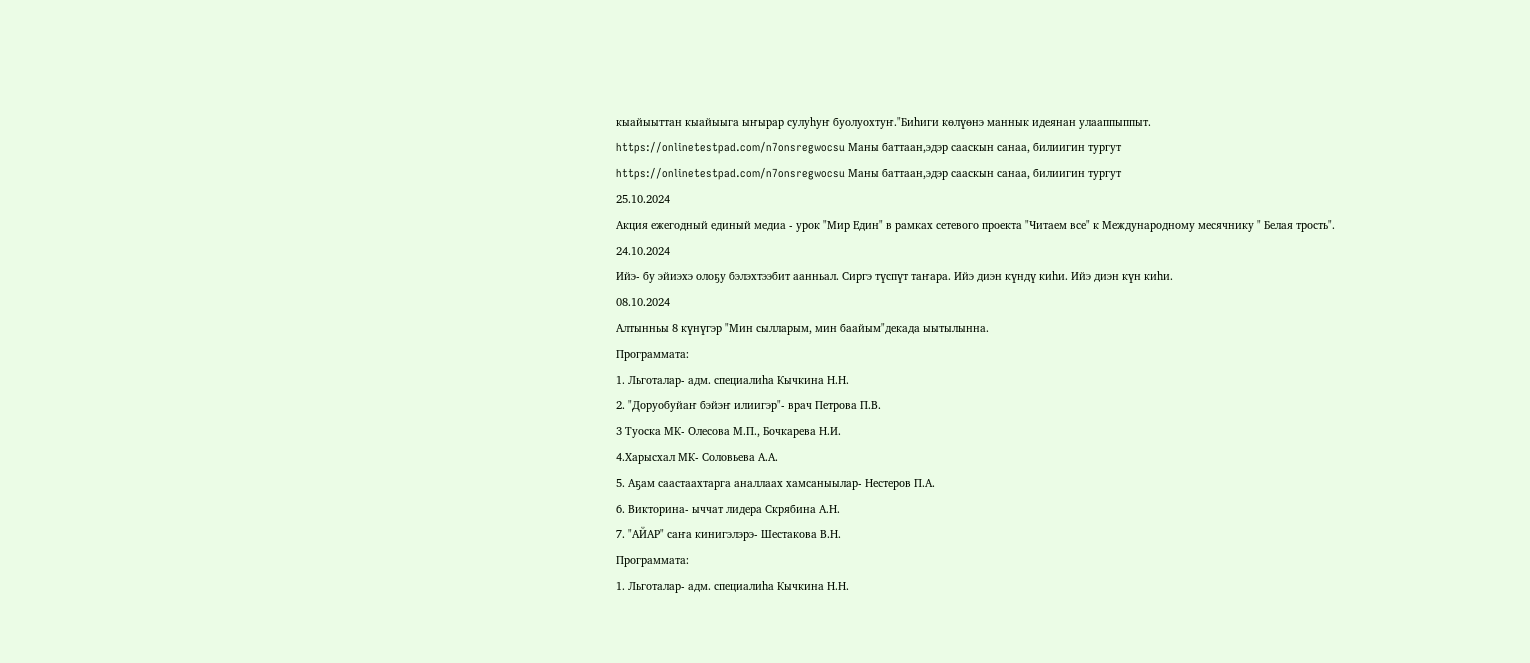кыайыыттан кыайыыга ыҥырар сулуһуҥ буолуохтуҥ."Биһиги көлүөнэ маннык идеянан улааппыппыт.
https://onlinetestpad.com/n7onsregwocsu Маны баттаан,эдэр сааскын санаа, билиигин тургут
https://onlinetestpad.com/n7onsregwocsu Маны баттаан,эдэр сааскын санаа, билиигин тургут
25.10.2024
Акция ежегодный единый медиа - урок "Мир Един" в рамках сетевого проекта "Читаем все" к Международному месячнику " Белая трость".
24.10.2024
Ийэ- бу эйиэхэ олоҕу бэлэхтээбит аанньал. Сиргэ түспүт таҥара. Ийэ диэн күндү киһи. Ийэ диэн күн киһи.
08.10.2024
Алтынньы 8 күнүгэр "Мин сылларым, мин баайым"декада ыытылынна.
Программата:
1. Льготалар- адм. специалиһа Кычкина Н.Н.
2. "Доруобуйаҥ бэйэҥ илиигэр"- врач Петрова П.В.
3 Туоска МК- Олесова М.П., Бочкарева Н.И.
4.Харысхал МК- Соловьева А.А.
5. Аҕам саастаахтарга аналлаах хамсаныылар- Нестеров П.А.
6. Викторина- ыччат лидера Скрябина А.Н.
7. "АЙАР" саҥа кинигэлэрэ- Шестакова В.Н.
Программата:
1. Льготалар- адм. специалиһа Кычкина Н.Н.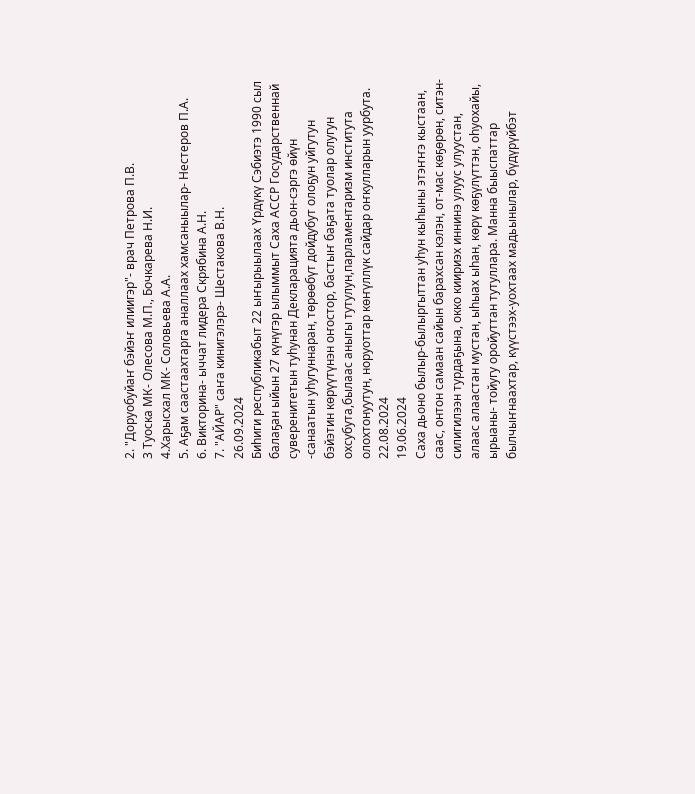2. "Доруобуйаҥ бэйэҥ илиигэр"- врач Петрова П.В.
3 Туоска МК- Олесова М.П., Бочкарева Н.И.
4.Харысхал МК- Соловьева А.А.
5. Аҕам саастаахтарга аналлаах хамсаныылар- Нестеров П.А.
6. Викторина- ыччат лидера Скрябина А.Н.
7. "АЙАР" саҥа кинигэлэрэ- Шестакова В.Н.
26.09.2024
Биһиги республикабыт 22 ыҥырыылаах Үрдүкү Сэбиэтэ 1990 сыл балаҕан ыйын 27 күнүгэр ылыммыт Саха АССР Государственнай суверенитетын туһунан Декларацията дьон-сэргэ өйүн -санаатын уһугуннаран, төрөөбүт дойдубут олоҕун уйгутун бэйэтин көрүүтүнэн оҥостор, бастыҥ баҕата туолар олугун охсубута,былаас аныгы тутулун,парламентаризм института олохтонуутун, норуоттар көҥүллүк сайдар оҥкулларын уурбута.
22.08.2024
19.06.2024
Саха дьоно былыр-былыргыттан уһун кыһыны этэҥҥэ кыстаан, саас, онтон самаан сайын барахсан кэлэн, от-мас көҕөрөн, ситэн-силигилээн турдаҕына, окко киириэх иннинэ улуус улуустан, алаас алаастан мустан, ыһыах ыһан, көрү көҕүлүттэн, оһуохайы, ырыаны- тойугу оройуттан тутуллара. Манна быыспаттар былчыҥнаахтар, күүстээх-уохтаах мадьынылар, бүдүрүйбэт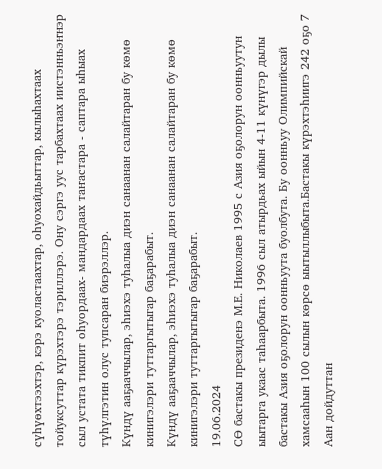сүһүөхтээхтэр, кэрэ куоластаахтар, оһуохайдьыттар, кылыһахтаах тойуксуттар күрэхтэрэ тэриллэрэ. Ону сэргэ уус тарбахтаах иистэнньэҥнэр сыл устата тикпит оһуордаах- мандардаах таҥастара - саптара ыһыах түһүлгэтин олус тупсаран биэрэллэр.
Күндү ааҕааччылар, эһиэхэ туһалыа диэн санаанан салайтаран бу көмө кинигэлэри туттаргытыгар баҕарабыт.
Күндү ааҕааччылар, эһиэхэ туһалыа диэн санаанан салайтаран бу көмө кинигэлэри туттаргытыгар баҕарабыт.
19.06.2024
CӨ бастакы президенэ М.Е. Николаев 1995 с Азия оҕолорун оонньуутун ыытарга укаас таһаарбыта. 1996 сыл атырдьах ыйын 4-11 күнүгэр дылы бастакы Азия оҕолорун оонньуута буолбута. Бу оонньуу Олимпийскай хамсааһын 100 сылын көрсө ыытыллыбыта.Бастакы күрэхтэһиигэ 242 оҕо 7 Аан дойдуттан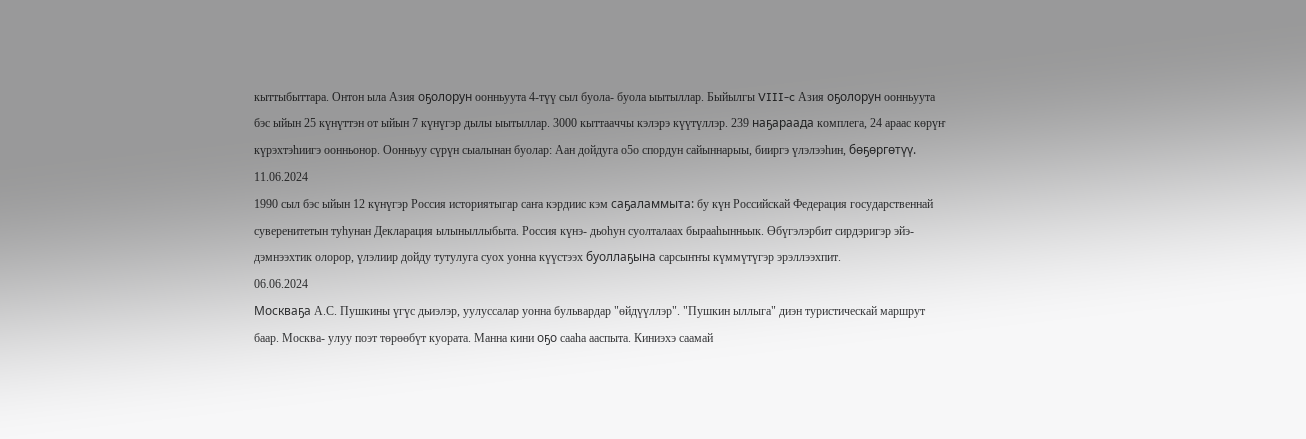кыттыбыттара. Онтон ыла Азия оҕолорун оонньуута 4-түү сыл буола- буола ыытыллар. Быйылгы VIII-c Азия оҕолорун оонньуута бэс ыйын 25 күнүттэн от ыйын 7 күнүгэр дылы ыытыллар. 3000 кыттааччы кэлэрэ күүтүллэр. 239 наҕараада комплега, 24 араас көрүҥ күрэхтэһиигэ оонньонор. Оонньуу сүрүн сыалынан буолар: Аан дойдуга о5о спордун сайыннарыы, бииргэ үлэлээһин, бөҕөргөтүү.
11.06.2024
1990 сыл бэс ыйын 12 күнүгэр Россия историятыгар саҥа кэрдиис кэм саҕаламмыта: бу күн Российскай Федерация государственнай суверенитетын туһунан Декларация ылыныллыбыта. Россия күнэ- дьоһун суолталаах бырааһынньык. Өбүгэлэрбит сирдэригэр эйэ-дэмнээхтик олорор, үлэлиир дойду тутулуга суох уонна күүстээх буоллаҕына сарсыҥҥы күммүтүгэр эрэллээхпит.
06.06.2024
Москваҕа А.С. Пушкины үгүс дьиэлэр, уулуссалар уонна бульвардар "өйдүүллэр". "Пушкин ыллыга" диэн туристическай маршрут баар. Москва- улуу поэт төрөөбүт куората. Манна кини оҕо сааһа ааспыта. Киниэхэ саамай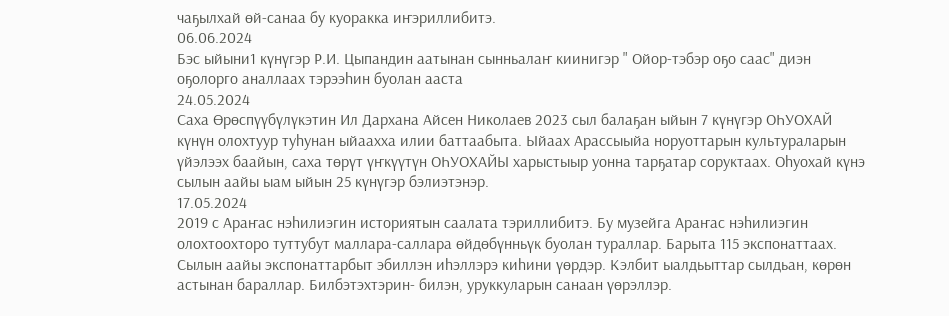чаҕылхай өй-санаа бу куоракка иҥэриллибитэ.
06.06.2024
Бэс ыйыни1 күнүгэр Р.И. Цыпандин аатынан сынньалаҥ киинигэр " Ойор-тэбэр оҕо саас" диэн оҕолорго аналлаах тэрээһин буолан ааста
24.05.2024
Саха Өрөспүүбүлүкэтин Ил Дархана Айсен Николаев 2023 сыл балаҕан ыйын 7 күнүгэр ОҺУОХАЙ күнүн олохтуур туһунан ыйаахха илии баттаабыта. Ыйаах Арассыыйа норуоттарын культураларын үйэлээх баайын, саха төрүт үҥкүүтүн ОҺУОХАЙЫ харыстыыр уонна тарҕатар соруктаах. Оһуохай күнэ сылын аайы ыам ыйын 25 күнүгэр бэлиэтэнэр.
17.05.2024
2019 с Араҥас нэһилиэгин историятын саалата тэриллибитэ. Бу музейга Араҥас нэһилиэгин олохтоохторо туттубут маллара-саллара өйдөбүнньүк буолан тураллар. Барыта 115 экспонаттаах. Сылын аайы экспонаттарбыт эбиллэн иһэллэрэ киһини үөрдэр. Кэлбит ыалдьыттар сылдьан, көрөн астынан бараллар. Билбэтэхтэрин- билэн, уруккуларын санаан үөрэллэр.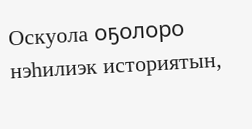Оскуола оҕолоро нэһилиэк историятын,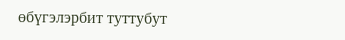өбүгэлэрбит туттубут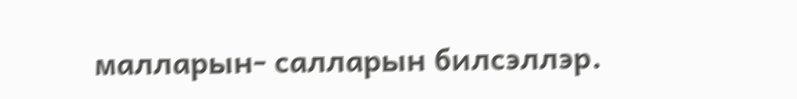малларын- салларын билсэллэр.